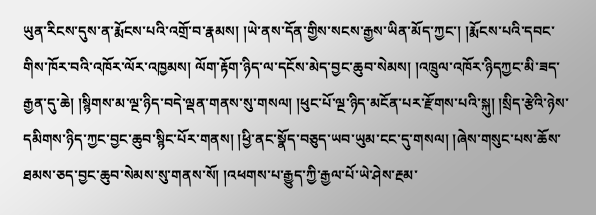ཡུན་རིངས་དུས་ན་རྨོངས་པའི་འགྲོ་བ་རྣམས། །ཡེ་ནས་དོན་གྱིས་སངས་རྒྱས་ཡིན་མོད་ཀྱང་། །རྨོངས་པའི་དབང་གིས་ཁོར་བའི་འཁོར་ལོར་འཁྱམས། ལོག་རྟོག་ཉིད་ལ་དངོས་མེད་བྱང་ཆུབ་སེམས། །འཁྲུལ་འཁོར་ཉིདཀྱང་མི་ཟད་རྒྱན་དུ་ཆེ། །སྙིགས་མ་ལྔ་ཉིད་བདེ་ལྡན་གནས་སུ་གསལ། །ཕུང་པོ་ལྔ་ཉིད་མངོན་པར་རྫོགས་པའི་སྐུ། །སྲིད་རྩེའི་ཉེས་དམིགས་ཉིད་ཀྱང་བྱང་ཆུབ་སྙིང་པོར་གནས། །ཕྱི་ནང་སྣོད་བཅུད་ཡབ་ཡུམ་ངང་དུ་གསལ། །ཞེས་གསུང་པས་ཆོས་ཐམས་ཅད་བྱང་ཆུབ་སེམས་སུ་གནས་སོ། །འཕགས་པ་རྒྱུད་ཀྱི་རྒྱལ་པོ་ཡེ་ཤེས་རྔམ་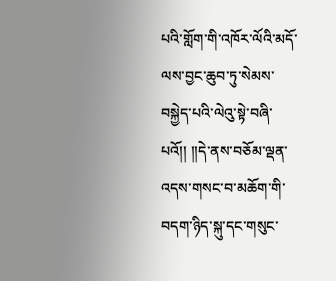པའི་གློག་གི་འཁོར་ལོའི་མདོ་ལས་བྱང་ཆུབ་ཏུ་སེམས་བསྐྱེད་པའི་ལེའུ་སྟེ་བཞི་པའོ།། །།དེ་ནས་བཅོམ་ལྡན་འདས་གསང་བ་མཆོག་གི་བདག་ཉིད་སྐུ་དང་གསུང་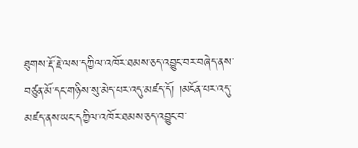ཐུགས་རྡོ་རྗེ་ལས་དཀྱིལ་འཁོར་ཐམས་ཅད་འབྱུང་བར་བཞེད་ནས་བཙུན་མོ་དང་གཉིས་སུ་མེད་པར་འདུ་མཛད་དོ། །མངོན་པར་འདུ་མཛད་ནས་ཡང་དཀྱིལ་འཁོར་ཐམས་ཅད་འབྱུང་བ་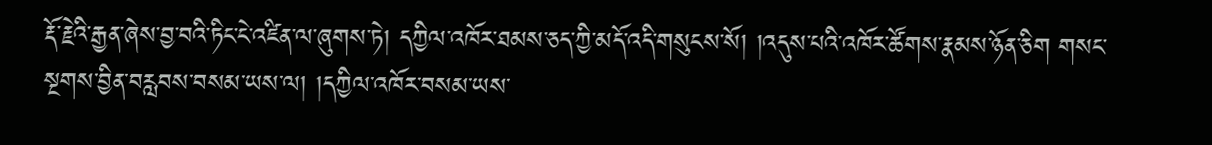རྡོ་རྗེའི་རྒྱན་ཞེས་བྱ་བའི་ཏིང་ངེ་འཛིན་ལ་ཞུགས་ཏེ། དཀྱིལ་འཁོར་ཐམས་ཅད་ཀྱི་མདོ་འདི་གསུངས་སོ། །འདུས་པའི་འཁོར་ཚོགས་རྣམས་ཉོན་ཅིག གསང་སྔགས་བྱིན་བརླབས་བསམ་ཡས་ལ། །དཀྱིལ་འཁོར་བསམ་ཡས་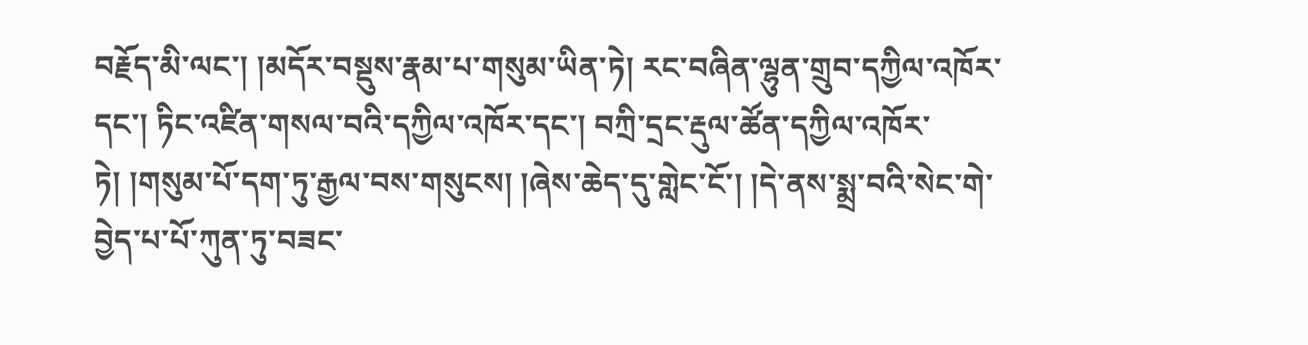བརྗོད་མི་ལང་། །མདོར་བསྡུས་རྣམ་པ་གསུམ་ཡིན་ཏེ། རང་བཞིན་ལྷུན་གྲུབ་དཀྱིལ་འཁོར་དང་། ཏིང་འཛིན་གསལ་བའི་དཀྱིལ་འཁོར་དང་། བཀྲི་དྲང་རྡུལ་ཚོན་དཀྱིལ་འཁོར་ཏེ། །གསུམ་པོ་དག་ཏུ་རྒྱལ་བས་གསུངས། །ཞེས་ཆེད་དུ་གླེང་ངོ་། །དེ་ནས་སྨྲ་བའི་སེང་གེ་བྱེད་པ་པོ་ཀུན་ཏུ་བཟང་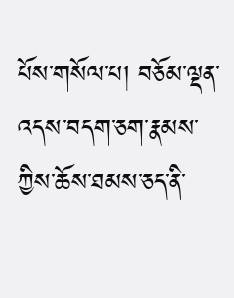པོས་གསོལ་པ། བཅོམ་ལྡན་འདས་བདག་ཅག་རྣམས་ཀྱིས་ཆོས་ཐམས་ཅད་ནི་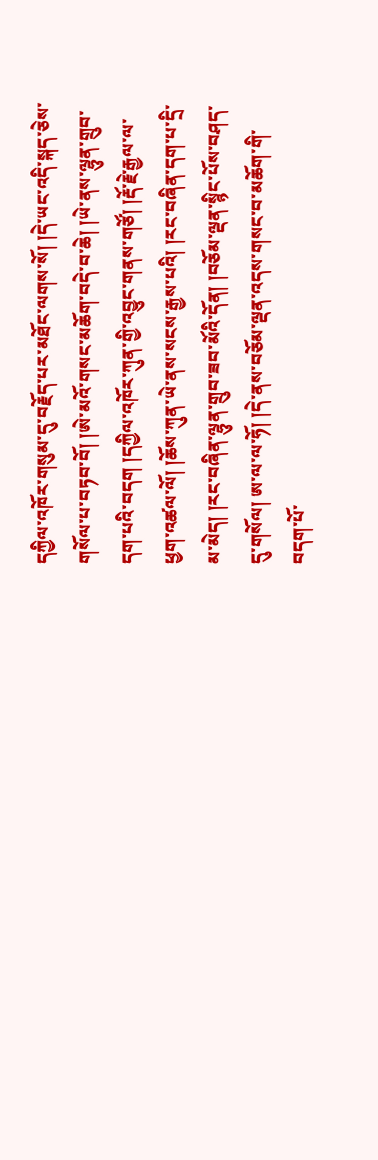དཀྱིལ་འཁོར་གསུམ་དུ་བརྗོད་པར་མཐོང་ལགས་སོ། །དེ་ཡང་འདི་སྐད་ཅེས་གསོལ་པ་བཏབ་བོ། །ཨེ་མའོ་གསང་མཆོག་བདེ་བ་ཆེ། །ཡེ་ནས་ལྷུན་གྲུབ་དག་པའི་བདག །དཀྱིལ་འཁོར་ཀུན་གྱི་འབྱུང་གནས་གཙོ། །རྡོ་རྗེ་རྒྱལ་ལ་ཕྱག་འཚལ་ལོ། །ཆོས་ཀུན་ཡེ་ནས་སངས་རྒྱས་པའི། །རང་བཞིན་དག་པ་དྲི་མ་མེད། །རང་བཞིན་ལྷུན་གྲུབ་ཟབ་མོའི་དོན། །བཅོམ་ལྡན་སྙིང་པོས་བཤད་དུ་གསོལ། ཨ་ལ་ལ་ཧོ། །དེ་ནས་བཅོམ་ལྡན་འདས་གསང་བ་མཆོག་གི་བདག་པོ་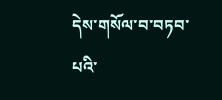དེས་གསོལ་བ་བཏབ་པའི་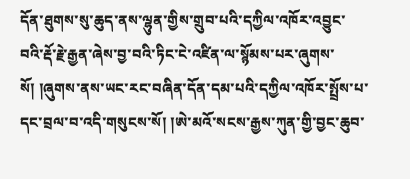དོན་ཐུགས་སུ་ཆུད་ནས་ལྷུན་གྱིས་གྲུབ་པའི་དཀྱིལ་འཁོར་འབྱུང་བའི་རྡོ་རྗེ་རྒྱན་ཞེས་བྱ་བའི་ཏིང་ངེ་འཛིན་ལ་སྙོམས་པར་ཞུགས་སོ། །ཞུགས་ནས་ཡང་རང་བཞིན་དོན་དམ་པའི་དཀྱིལ་འཁོར་སྤྲོས་པ་དང་བྲལ་བ་འདི་གསུངས་སོ། །ཨེ་མའོ་སངས་རྒྱས་ཀུན་གྱི་བྱང་ཆུབ་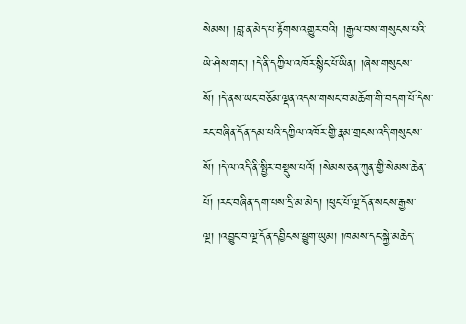སེམས། །བླ་ན་མེད་པ་རྟོགས་འགྱུར་བའི། །རྒྱལ་བས་གསུངས་པའི་ཡེ་ཤེས་གང་། །དེ་ནི་དཀྱིལ་འཁོར་སྙིང་པོ་ཡིན། །ཞེས་གསུངས་སོ། །དེ་ནས་ཡང་བཅོམ་ལྡན་འདས་གསང་བ་མཆོག་གི་བདག་པོ་དེས་རང་བཞིན་དོན་དམ་པའི་དཀྱིལ་འཁོར་གྱི་རྣམ་གྲངས་འདི་གསུངས་སོ། །དེ་ལ་འདི་ནི་སྤྱིར་བསྡུས་པའོ། །སེམས་ཅན་ཀུན་གྱི་སེམས་ཆེན་པོ། །རང་བཞིན་དག་པས་དྲི་མ་མེད། །ཕུང་པོ་ལྔ་དོན་སངས་རྒྱས་ལྔ། །འབྱུང་བ་ལྔ་དོན་དབྱིངས་ཕྱུག་ཡུམ། །ཁམས་དང་སྐྱེ་མཆེད་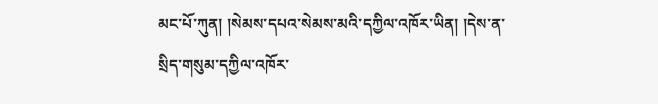མང་པོ་ཀུན། །སེམས་དཔའ་སེམས་མའི་དཀྱིལ་འཁོར་ཡིན། །དེས་ན་སྲིད་གསུམ་དཀྱིལ་འཁོར་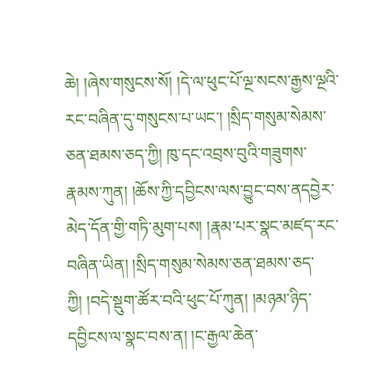ཆེ། །ཞེས་གསུངས་སོ། །དེ་ལ་ཕུང་པོ་ལྔ་སངས་རྒྱས་ལྔའི་རང་བཞིན་དུ་གསུངས་པ་ཡང་། །སྲིད་གསུམ་སེམས་ཅན་ཐམས་ཅད་ཀྱི། ཁུ་དང་འབྲས་བུའི་གཟུགས་རྣམས་ཀུན། །ཆོས་ཀྱི་དབྱིངས་ལས་བྱུང་བས་ནདབྱེར་མེད་དོན་གྱི་གཏི་མུག་པས། །རྣམ་པར་སྣང་མཛད་རང་བཞིན་ཡིན། །སྲིད་གསུམ་སེམས་ཅན་ཐམས་ཅད་ཀྱི། །བདེ་སྡུག་ཚོར་བའི་ཕུང་པོ་ཀུན། །མཉམ་ཉིད་དབྱིངས་ལ་སྣང་བས་ན། །ང་རྒྱལ་ཆེན་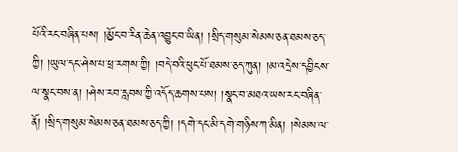པོའི་རང་བཞིན་པས། །མྱོང་བ་རིན་ཆེན་འབྱུང་བ་ཡིན། །སྲིད་གསུམ་སེམས་ཅན་ཐམས་ཅད་ཀྱི། །ཡུལ་དང་ཤེས་པ་ཕྲ་རགས་ཀྱི། །བདེ་བའི་ཕུང་པོ་ཐམས་ཅད་ཀུན། །མ་འདྲེས་དབྱིངས་ལ་སྣང་བས་ན། །ཤེས་རབ་རླབས་ཀྱི་འདོད་ཆགས་པས། །སྣང་བ་མཐའ་ཡས་རང་བཞིན་ནོ། །སྲིད་གསུམ་སེམས་ཅན་ཐམས་ཅད་ཀྱི། །དགེ་དང་མི་དགེ་གཉིས་ཀ་མིན། །སེམས་ལ་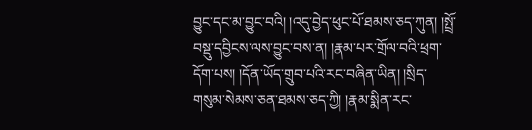བྱུང་དང་མ་བྱུང་བའི། །འདུ་བྱེད་ཕུང་པོ་ཐམས་ཅད་ཀུན། །སྤྲོ་བསྡུ་དབྱིངས་ལས་བྱུང་བས་ན། །རྣམ་པར་གྲོལ་བའི་ཕྲག་དོག་པས། །དོན་ཡོད་གྲུབ་པའི་རང་བཞིན་ཡིན། །སྲིད་གསུམ་སེམས་ཅན་ཐམས་ཅད་ཀྱི། །རྣམ་སྨིན་རང་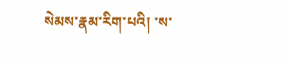སེམས་རྣམ་རིག་པའི། ་ས་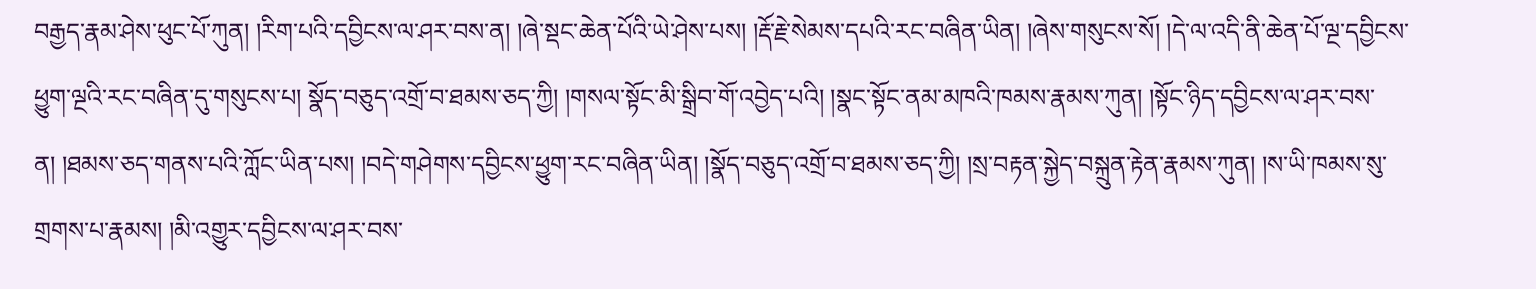བརྒྱད་རྣམ་ཤེས་ཕུང་པོ་ཀུན། །རིག་པའི་དབྱིངས་ལ་ཤར་བས་ན། །ཞེ་སྡང་ཆེན་པོའི་ཡེ་ཤེས་པས། །རྡོ་རྗེ་སེམས་དཔའི་རང་བཞིན་ཡིན། །ཞེས་གསུངས་སོ། །དེ་ལ་འདི་ནི་ཆེན་པོ་ལྔ་དབྱིངས་ཕྱུག་ལྔའི་རང་བཞིན་དུ་གསུངས་པ། སྣོད་བཅུད་འགྲོ་བ་ཐམས་ཅད་ཀྱི། །གསལ་སྟོང་མི་སྒྲིབ་གོ་འབྱེད་པའི། །སྣང་སྟོང་ནམ་མཁའི་ཁམས་རྣམས་ཀུན། །སྟོང་ཉིད་དབྱིངས་ལ་ཤར་བས་ན། །ཐམས་ཅད་གནས་པའི་ཀློང་ཡིན་པས། །བདེ་གཤེགས་དབྱིངས་ཕྱུག་རང་བཞིན་ཡིན། །སྣོད་བཅུད་འགྲོ་བ་ཐམས་ཅད་ཀྱི། །སྲ་བརྟན་སྐྱེད་བསྐྲུན་རྟེན་རྣམས་ཀུན། །ས་ཡི་ཁམས་སུ་གྲགས་པ་རྣམས། །མི་འགྱུར་དབྱིངས་ལ་ཤར་བས་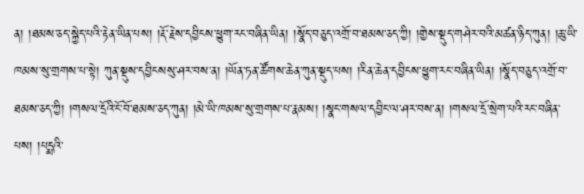ན། །ཐམས་ཅད་སྐྱེད་པའི་རྟེན་ཡིན་པས། །རྡོ་རྗེས་དབྱིངས་ཕྱུག་རང་བཞིན་ཡིན། །སྣོད་བཅུད་འགྲོ་བ་ཐམས་ཅད་ཀྱི། །གྱེས་སྡུད་གཤེར་བའི་མཚན་ཉིད་ཀུན། །ཆུ་ཡི་ཁམས་སུ་གྲགས་པ་སྟེ། ཀུན་སྡུས་དབྱིངསསུ་ཤར་བས་ན། །ཡོན་ཏན་ཚོགས་ཆེན་ཀུན་སྡུད་པས། །རིན་ཆེན་དབྱིངས་ཕྱུག་རང་བཞིན་ཡིན། །སྣོད་བཅུད་འགྲོ་བ་ཐམས་ཅད་ཀྱི། །གསལ་དྲོའི་ངོ་བོ་ཐམས་ཅད་ཀུན། །མེ་ཡི་ཁམས་སུ་གྲགས་པ་རྣམས། །སྣང་གསལ་དབྱིང་ལ་ཤར་བས་ན། །གསལ་དྲོ་སྲེག་པའི་རང་བཞིན་པས། །པདྨའི་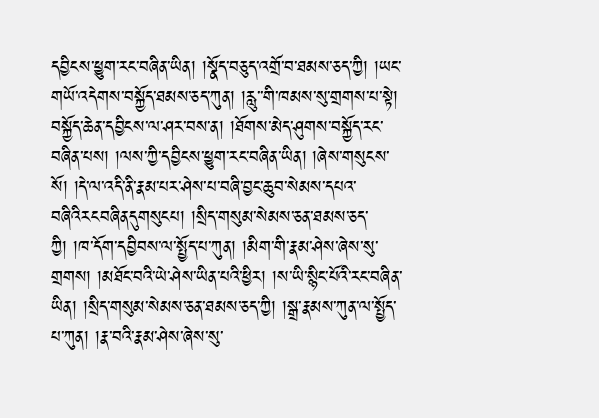དབྱིངས་ཕྱུག་རང་བཞིན་ཡིན། །སྣོད་བཅུད་འགྲོ་བ་ཐམས་ཅད་ཀྱི། །ཡང་གཡོ་འདེགས་བསྐྱོད་ཐམས་ཅད་ཀུན། །རླུ་་གི་ཁམས་སུ་གྲགས་པ་སྟེ། བསྐྱོད་ཆེན་དབྱིངས་ལ་ཤར་བས་ན། །ཐོགས་མེད་ཤུགས་བསྐྱོད་རང་བཞིན་པས། །ལས་ཀྱི་དབྱིངས་ཕྱུག་རང་བཞིན་ཡིན། །ཞེས་གསུངས་སོ། །དེ་ལ་འདི་ནི་རྣམ་པར་ཤེས་པ་བཞི་བྱང་ཆུབ་སེམས་དཔའ་བཞིའིརངབཞིནདུགསུངཔ། །སྲིད་གསུམ་སེམས་ཅན་ཐམས་ཅད་ཀྱི། །ཁ་དོག་དབྱིབས་ལ་སྤྱོད་པ་ཀུན། །མིག་གི་རྣམ་ཤེས་ཞེས་སུ་གྲགས། །མཐོང་བའི་ཡེ་ཤེས་ཡིན་པའི་ཕྱིར། །ས་ཡི་སྙིང་པོའི་རང་བཞིན་ཡིན། །སྲིད་གསུམ་སེམས་ཅན་ཐམས་ཅད་ཀྱི། །སྒྲ་རྣམས་ཀུན་ལ་སྤྱོད་པ་ཀུན། །རྣ་བའི་རྣམ་ཤེས་ཞེས་སུ་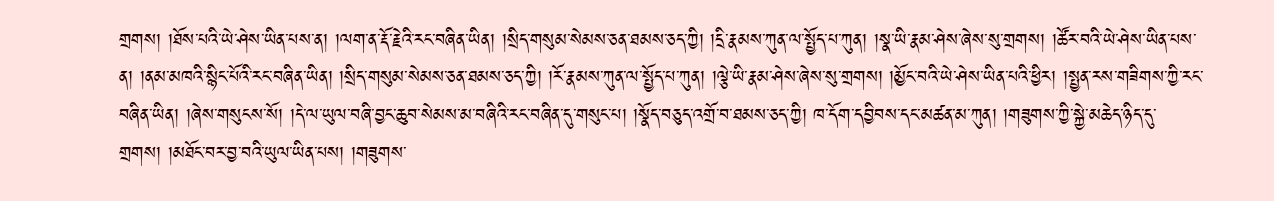གྲགས། །ཐོས་པའི་ཡེ་ཤེས་ཡིན་པས་ན། །ལག་ན་རྡོ་རྗེའི་རང་བཞིན་ཡིན། །སྲིད་གསུམ་སེམས་ཅན་ཐམས་ཅད་ཀྱི། །དྲི་རྣམས་ཀུན་ལ་སྤྱོད་པ་ཀུན། །སྣ་ཡི་རྣམ་ཤེས་ཞེས་སུ་གྲགས། །ཚོར་བའི་ཡེ་ཤེས་ཡིན་པས་ན། །ནམ་མཁའི་སྙིང་པོའི་རང་བཞིན་ཡིན། །སྲིད་གསུམ་སེམས་ཅན་ཐམས་ཅད་ཀྱི། །རོ་རྣམས་ཀུན་ལ་སྤྱོད་པ་ཀུན། །ལྕེ་ཡི་རྣམ་ཤེས་ཞེས་སུ་གྲགས། །མྱོང་བའི་ཡེ་ཤེས་ཡིན་པའི་ཕྱིར། །སྤྱན་རས་གཟིགས་ཀྱི་རང་བཞིན་ཡིན། །ཞེས་གསུངས་སོ། །དེ་ལ་ཡུལ་བཞི་བྱང་ཆུབ་སེམས་མ་བཞིའི་རང་བཞིན་དུ་གསུང་པ། །སྣོད་བཅུད་འགྲོ་བ་ཐམས་ཅད་ཀྱི། ཁ་དོག་དབྱིབས་དང་མཚན་མ་ཀུན། །གཟུགས་ཀྱི་སྐྱེ་མཆེད་ཉིད་དུ་གྲགས། །མཐོང་བར་བྱ་བའི་ཡུལ་ཡིན་པས། །གཟུགས་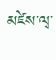མཛེས་ལྭ་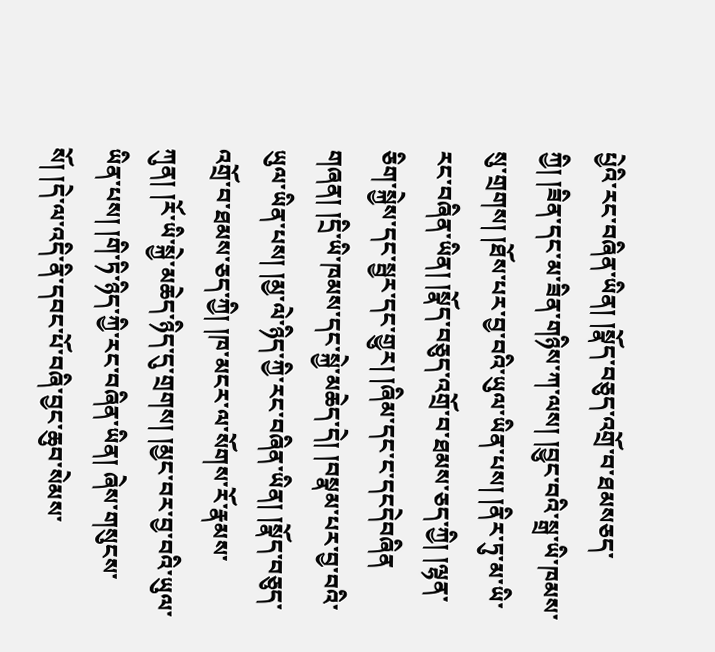པྱེའི་རང་བཞིན་ཡིན། །སྣོད་བཅུད་འགྲོ་བ་ཐམསཅད་ཀྱི། །ཟིན་དང་མ་ཟིན་གཉིས་ཀ་ལས། །བྱུང་བའི་སྒྲ་ཡི་ཁམས་སུ་གྲགས། །ཐོས་པར་བྱ་བའི་ཡུལ་ཡིན་པས། །ནིར་ཏུ་མ་ཡི་རང་བཞིན་ཡིན། །སྣོད་བཅུད་འགྲོ་བ་ཐམས་ཅད་ཀྱི། །ལྷན་ཅིག་སྐྱེས་དང་སྦྱར་དང་གྱུར། །ཞིམ་དང་ང་དངདེབཞིན གཞན། །དྲི་ཡི་ཁམས་དང་སྐྱེ་མཆེད་དེ། །བསྣམ་པར་བྱ་བའི་ཡུལ་ཡིན་པས། །མྱ་ལེ་ཉིད་ཀྱི་རང་བཞིན་ཡིན། །སྣོད་བཅུད་འགྲོ་བ་ཐམས་ཅད་ཀྱི། །ཁ་མངར་ལ་སོགས་རོ་རྣམས་ཀུན། །རོ་ཡི་སྐྱེ་མཆེད་ཉིད་དུ་གྲགས། །མྱང་བར་བྱ་བའི་ཡུལ་ཡིན་པས། །གི་ཏི་ཉིད་ཀྱི་རང་བཞིན་ཡིན། ཞེས་གསུངས་སོ། །དེ་ལ་འདི་ནི་དབང་པོ་བཞི་བྱང་ཆུབ་སེམས་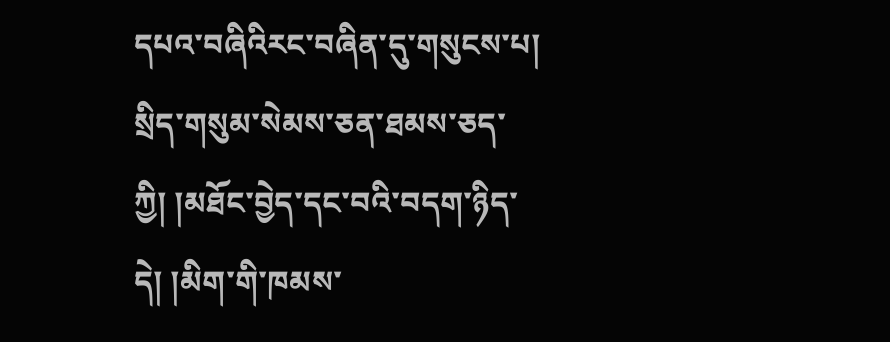དཔའ་བཞིའིརང་བཞིན་དུ་གསུངས་པ། སྲིད་གསུམ་སེམས་ཅན་ཐམས་ཅད་ཀྱི། །མཐོང་བྱེད་དང་བའི་བདག་ཉིད་དེ། །མིག་གི་ཁམས་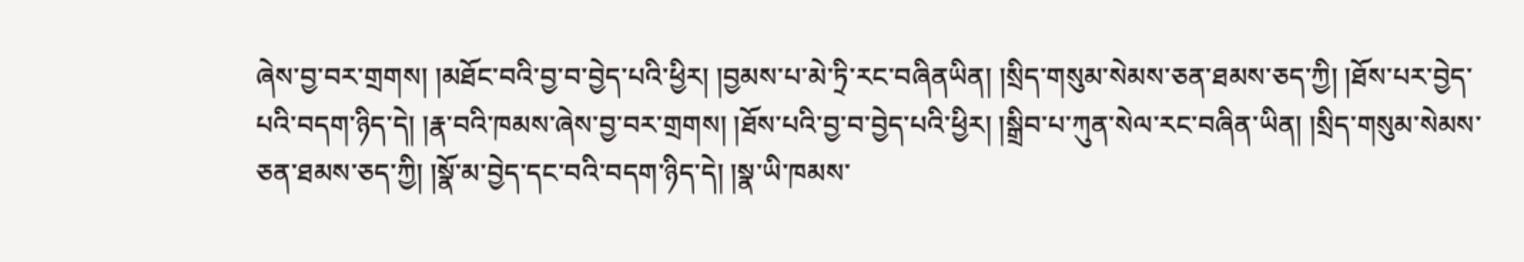ཞེས་བྱ་བར་གྲགས། །མཐོང་བའི་བྱ་བ་བྱེད་པའི་ཕྱིར། །བྱམས་པ་མེ་ཏྲི་རང་བཞིནཡིན། །སྲིད་གསུམ་སེམས་ཅན་ཐམས་ཅད་ཀྱི། །ཐོས་པར་བྱེད་པའི་བདག་ཉིད་དེ། །རྣ་བའི་ཁམས་ཞེས་བྱ་བར་གྲགས། །ཐོས་པའི་བྱ་བ་བྱེད་པའི་ཕྱིར། །སྒྲིབ་པ་ཀུན་སེལ་རང་བཞིན་ཡིན། །སྲིད་གསུམ་སེམས་ཅན་ཐམས་ཅད་ཀྱི། །སྣོ་མ་བྱེད་དང་བའི་བདག་ཉིད་དེ། །སྣ་ཡི་ཁམས་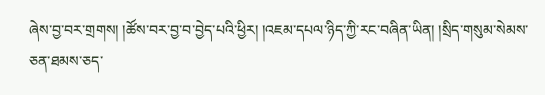ཞེས་བྱ་བར་གྲགས། །ཚོས་བར་བྱ་བ་བྱེད་པའི་ཕྱིར། །འཇམ་དཔལ་ཉིད་ཀྱི་རང་བཞིན་ཡིན། །སྲིད་གསུམ་སེམས་ཅན་ཐམས་ཅད་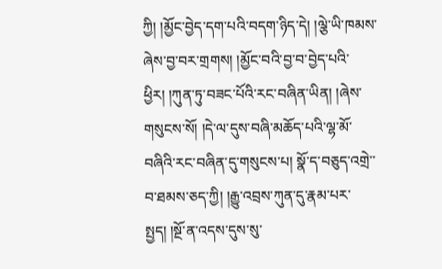ཀྱི། །མྱོང་བྱེད་དག་པའི་བདག་ཉིད་དེ། །ལྕེ་ཡི་ཁམས་ཞེས་བྱ་བར་གྲགས། །མྱོང་བའི་བྱ་བ་བྱེད་པའི་ཕྱིར། །ཀུན་ཏུ་བཟང་པོའི་རང་བཞིན་ཡིན། །ཞེས་གསུངས་སོ། །དེ་ལ་དུས་བཞི་མཆོད་པའི་ལྷ་མོ་བཞིའི་རང་བཞིན་དུ་གསུངས་པ། སྣོ་ད་བཅུད་འགྲེ་་བ་ཐམས་ཅད་ཀྱི། །རྒྱུ་འབྲས་ཀུན་དུ་རྣམ་པར་སྤྱད། །སྔོ་ན་འདས་དུས་སུ་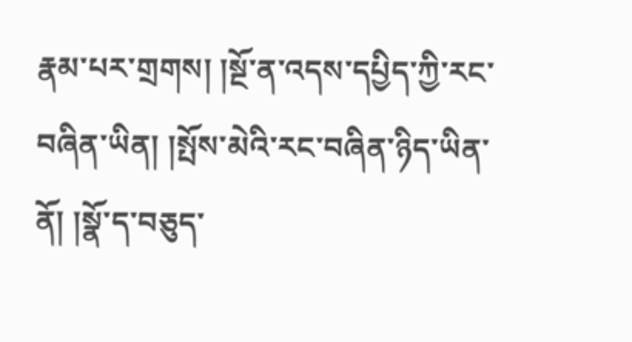རྣམ་པར་གྲགས། །སྔོ་ན་འདས་དཔྱིད་ཀྱི་རང་བཞིན་ཡིན། །སྤོས་མེའི་རང་བཞིན་ཉིད་ཡིན་ནོ། །སྣོ་ད་བཅུད་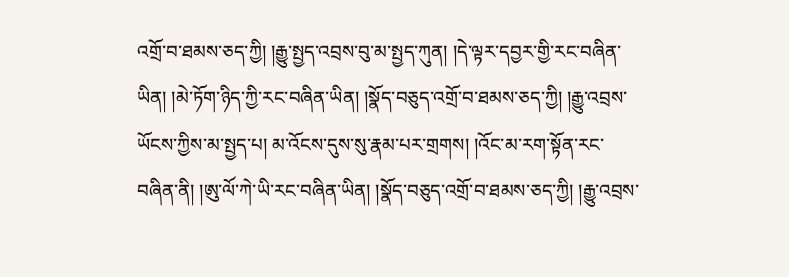འགྲོ་བ་ཐམས་ཅད་ཀྱི། །རྒྱུ་སྤྱད་འབྲས་བུ་མ་སྤྱད་ཀུན། །དེ་ལྟར་དབྱར་གྱི་རང་བཞིན་ཡིན། །མེ་ཏོག་ཉིད་ཀྱི་རང་བཞིན་ཡིན། །སྣོད་བཅུད་འགྲོ་བ་ཐམས་ཅད་ཀྱི། །རྒྱུ་འབྲས་ཡོངས་ཀྱིས་མ་སྤྱད་པ། མ་འོངས་དུས་སུ་རྣམ་པར་གྲགས། །འོང་མ་རག་སྟོན་རང་བཞིན་ནི། །ཨུ་ལོ་ཀེ་ཡི་རང་བཞིན་ཡིན། །སྣོད་བཅུད་འགྲོ་བ་ཐམས་ཅད་ཀྱི། །རྒྱུ་འབྲས་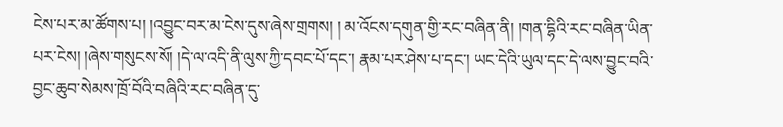ངེས་པར་མ་ཚོགས་པ། །འབྱུང་བར་མ་ངེས་དུས་ཞེས་གྲགས། ། མ་འོངས་དགུན་གྱི་རང་བཞིན་ནི། །གན་དྷིའི་རང་བཞིན་ཡིན་པར་ངེས། །ཞེས་གསུངས་སོ། །དེ་ལ་འདི་ནི་ལུས་ཀྱི་དབང་པོ་དང་། རྣམ་པར་ཤེས་པ་དང་། ཡང་དེའི་ཡུལ་དང་དེ་ལས་བྱུང་བའི་བྱང་ཆུབ་སེམས་ཁྲོ་བོའི་བཞིའི་རང་བཞིན་དུ་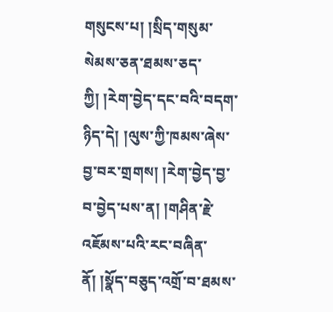གསུངས་པ། །སྲིད་གསུམ་སེམས་ཅན་ཐམས་ཅད་ཀྱི། །རེག་བྱེད་དང་བའི་བདག་ཉིད་དེ། །ལུས་ཀྱི་ཁམས་ཞེས་བྱ་བར་གྲགས། །རེག་བྱེད་བྱ་བ་བྱེད་པས་ན། །གཤིན་རྗེ་འཇོམས་པའི་རང་བཞིན་ནོ། །སྣོད་བཅུད་འགྲོ་བ་ཐམས་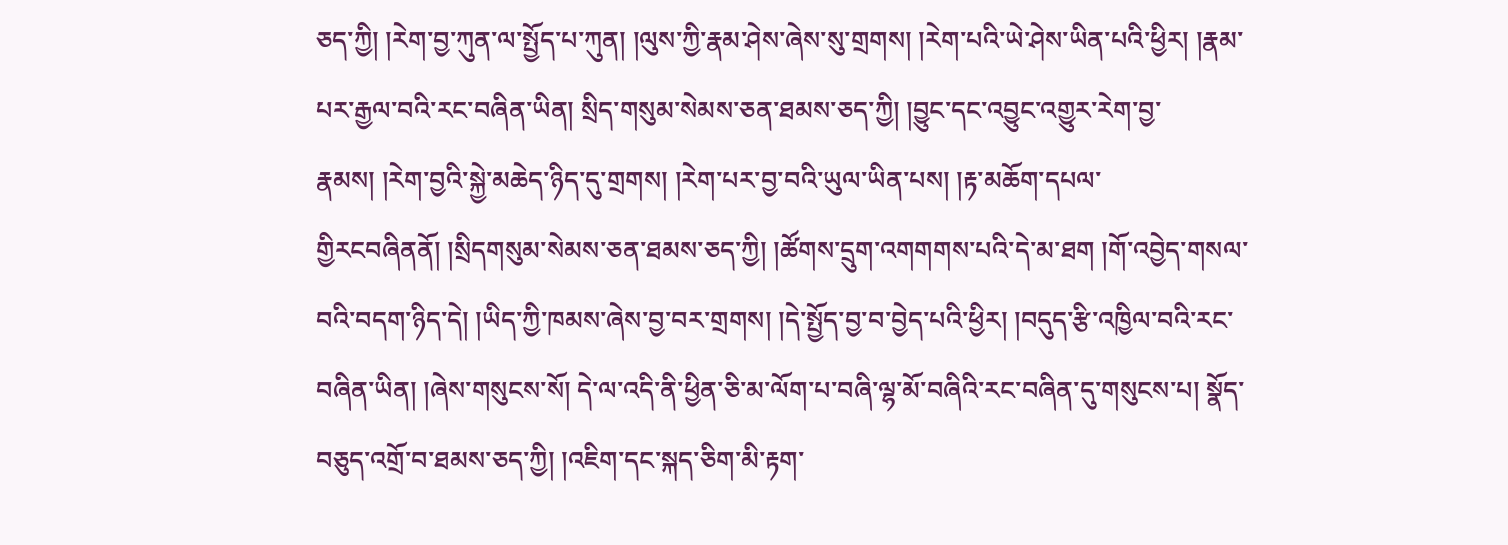ཅད་ཀྱི། །རེག་བྱ་ཀུན་ལ་སྤྱོད་པ་ཀུན། །ལུས་ཀྱི་རྣམ་ཤེས་ཞེས་སུ་གྲགས། །རེག་པའི་ཡེ་ཤེས་ཡིན་པའི་ཕྱིར། །རྣམ་པར་རྒྱལ་བའི་རང་བཞིན་ཡིན། སྲིད་གསུམ་སེམས་ཅན་ཐམས་ཅད་ཀྱི། །བྱུང་དང་འབྱུང་འགྱུར་རེག་བྱ་རྣམས། །རེག་བྱའི་སྐྱེ་མཆེད་ཉིད་དུ་གྲགས། །རེག་པར་བྱ་བའི་ཡུལ་ཡིན་པས། །རྟ་མཆོག་དཔལ་གྱིརངབཞིནནོ། །སྲིདགསུམ་སེམས་ཅན་ཐམས་ཅད་ཀྱི། །ཚོགས་དྲུག་འགགགས་པའི་དེ་མ་ཐག །གོ་འབྱེད་གསལ་བའི་བདག་ཉིད་དེ། །ཡིད་ཀྱི་ཁམས་ཞེས་བྱ་བར་གྲགས། །དེ་སྤྱོད་བྱ་བ་བྱེད་པའི་ཕྱིར། །བདུད་རྩི་འཁྱིལ་བའི་རང་བཞིན་ཡིན། །ཞེས་གསུངས་སོ། དེ་ལ་འདི་ནི་ཕྱིན་ཅི་མ་ལོག་པ་བཞི་ལྷ་མོ་བཞིའི་རང་བཞིན་དུ་གསུངས་པ། སྣོད་བཅུད་འགྲོ་བ་ཐམས་ཅད་ཀྱི། །འཇིག་དང་སྐད་ཅིག་མི་རྟག་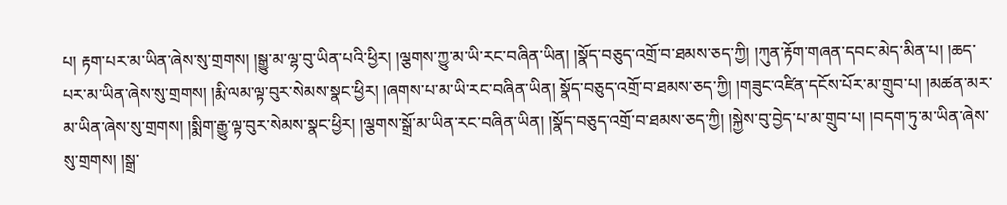པ། རྟག་པར་མ་ཡིན་ཞེས་སུ་གྲགས། །སྒྱུ་མ་ལྷ་བུ་ཡིན་པའི་ཕྱིར། །ལྕགས་ཀྱུ་མ་ཡི་རང་བཞིན་ཡིན། །སྣོད་བཅུད་འགྲོ་བ་ཐམས་ཅད་ཀྱི། །ཀུན་རྟོག་གཞན་དབང་མེད་མིན་པ། །ཆད་པར་མ་ཡིན་ཞེས་སུ་གྲགས། །རྨི་ལམ་ལྟ་བུར་སེམས་སྣང་ཕྱིར། །ཞགས་པ་མ་ཡི་རང་བཞིན་ཡིན། སྣོད་བཅུད་འགྲོ་བ་ཐམས་ཅད་ཀྱི། །གཟུང་འཛིན་དངོས་པོར་མ་གྲུབ་པ། །མཚན་མར་མ་ཡིན་ཞེས་སུ་གྲགས། །སྨིག་རྒྱུ་ལྟ་བུར་སེམས་སྣང་ཕྱིར། །ལྕགས་སྒྲོ་མ་ཡིན་རང་བཞིན་ཡིན། །སྣོད་བཅུད་འགྲོ་བ་ཐམས་ཅད་ཀྱི། །སྐྱེས་བུ་བྱེད་པ་མ་གྲུབ་པ། །བདག་ཏུ་མ་ཡིན་ཞེས་སུ་གྲགས། །སྒྲ་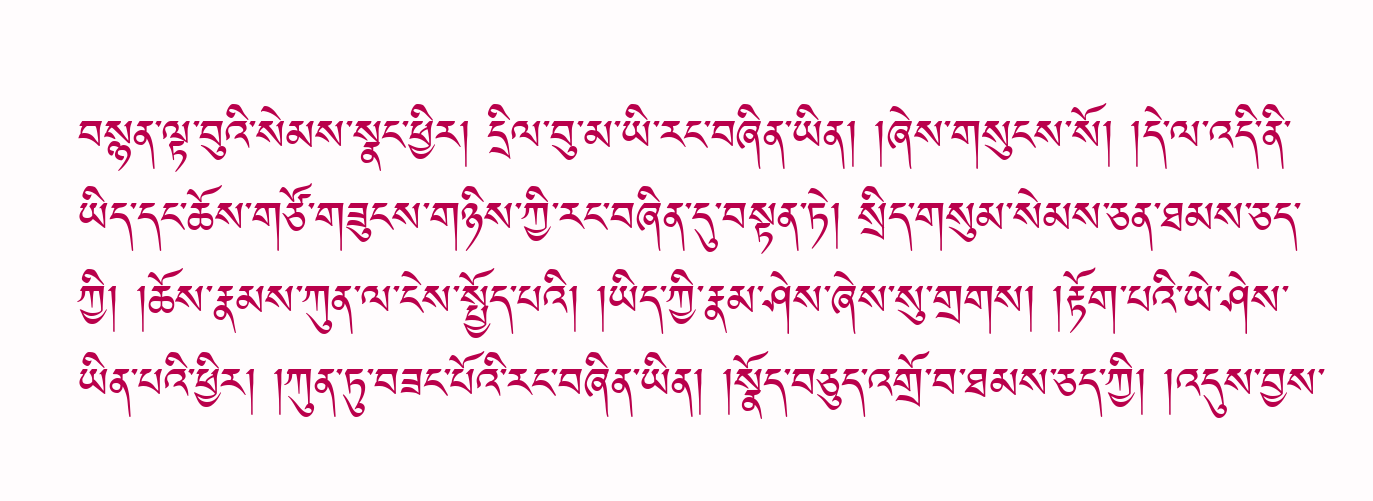བསྙན་ལྟ་བུའི་སེམས་སྣང་ཕྱིར། དྲིལ་བུ་མ་ཡི་རང་བཞིན་ཡིན། །ཞེས་གསུངས་སོ། །དེ་ལ་འདི་ནི་ཡིད་དང་ཆོས་གཙོ་གཟུངས་གཉིས་ཀྱི་རང་བཞིན་དུ་བསྟན་ཏེ། སྲིད་གསུམ་སེམས་ཅན་ཐམས་ཅད་ཀྱི། །ཆོས་རྣམས་ཀུན་ལ་ངེས་སྤྱོད་པའི། །ཡིད་ཀྱི་རྣམ་ཤེས་ཞེས་སུ་གྲགས། །རྟོག་པའི་ཡེ་ཤེས་ཡིན་པའི་ཕྱིར། །ཀུན་ཏུ་བཟང་པོའི་རང་བཞིན་ཡིན། །སྣོད་བཅུད་འགྲོ་བ་ཐམས་ཅད་ཀྱི། །འདུས་བྱས་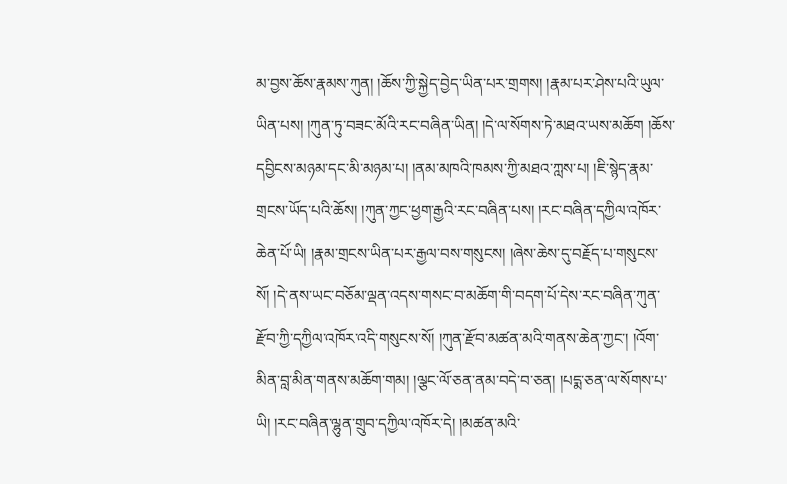མ་བྱས་ཆོས་རྣམས་ཀུན། །ཆོས་ཀྱི་སྐྱེད་བྱེད་ཡིན་པར་གྲགས། །རྣམ་པར་ཤེས་པའི་ཡུལ་ཡིན་པས། །ཀུན་ཏུ་བཟང་མོའི་རང་བཞིན་ཡིན། །དེ་ལ་སོགས་ཏེ་མཐའ་ཡས་མཆོག །ཆོས་དབྱིངས་མཉམ་དང་མི་མཉམ་པ། །ནམ་མཁའི་ཁམས་ཀྱི་མཐའ་ཀླས་པ། །ཇི་སྙེད་རྣམ་གྲངས་ཡོད་པའི་ཆོས། །ཀུན་ཀྱང་ཕྱག་རྒྱའི་རང་བཞིན་པས། །རང་བཞིན་དཀྱིལ་འཁོར་ཆེན་པོ་ཡི། །རྣམ་གྲངས་ཡིན་པར་རྒྱལ་བས་གསུངས། །ཞེས་ཆེས་དུ་བརྗོད་པ་གསུངས་སོ། །དེ་ནས་ཡང་བཅོམ་ལྡན་འདས་གསང་བ་མཆོག་གི་བདག་པོ་དེས་རང་བཞིན་ཀུན་རྫོབ་ཀྱི་དཀྱིལ་འཁོར་འདི་གསུངས་སོ། །ཀུན་རྫོབ་མཚན་མའི་གནས་ཆེན་ཀྱང་། །འོག་མིན་བླ་མིན་གནས་མཆོག་གམ། །ལྕང་ལོ་ཅན་ནམ་བདེ་བ་ཅན། །པདྨ་ཅན་ལ་སོགས་པ་ཡི། །རང་བཞིན་ལྷུན་གྲུབ་དཀྱིལ་འཁོར་དེ། །མཚན་མའི་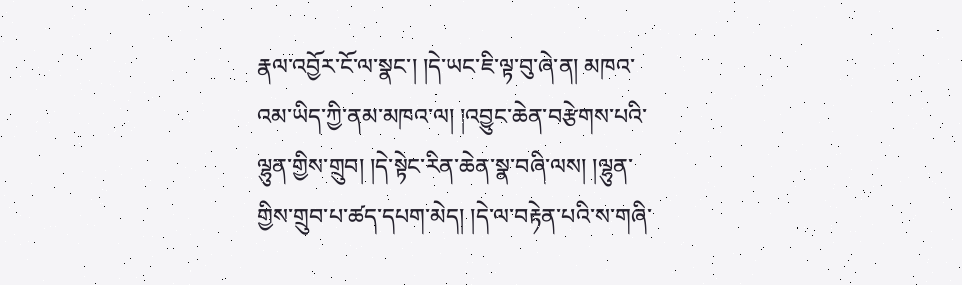རྣལ་འབྱོར་ངོ་ལ་སྣང་། །དེ་ཡང་ཇི་ལྟ་བུ་ཞེ་ན། མཁའ་འམ་ཡིད་ཀྱི་ནམ་མཁའ་ལ། །འབྱུང་ཆེན་བརྩེགས་པའི་ལྷུན་གྱིས་གྲུབ། །དེ་སྟེང་རིན་ཆེན་སྣ་བཞི་ལས། །ལྷུན་གྱིས་གྲུབ་པ་ཚད་དཔག་མེད། །དེ་ལ་བརྟེན་པའི་ས་གཞི་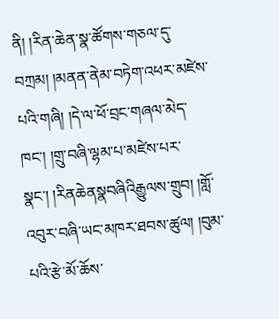ནི། །རིན་ཆེན་སྣ་ཚོགས་གཅལ་དུ་བཀྲམ། །མནན་ནེམ་བཏེག་འཕར་མཛེས་པའི་གཞི། །དེ་ལ་ཕོ་བྲང་གཞལ་མེད་ཁང་། །གྲུ་བཞི་ལྷམ་པ་མཛེས་པར་སྣང་། །རིནཆེནསྣབཞིའིརྒྱུལས་གྲུབ། །གློ་འབུར་བཞི་ཡང་མཁར་ཐབས་ཚུལ། །བུམ་པའི་རྩེ་མོ་ཆོས་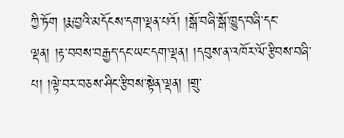ཀྱི་ཏོག །རྨ་བྱའི་མདོངས་དག་ལྡན་པའོ། །སྒོ་བཞི་སྒོ་ཁྱུད་བཞི་དང་ལྡན། །རྟ་བབས་བརྒྱད་དང་ཡང་དག་ལྡན། །དབུས་ན་འཁོར་ལོ་རྩིབས་བཞི་པ། །ལྟེ་བར་བཅས་ཤིང་རྩིབས་སྟེན་ལྡན། །གྲུ་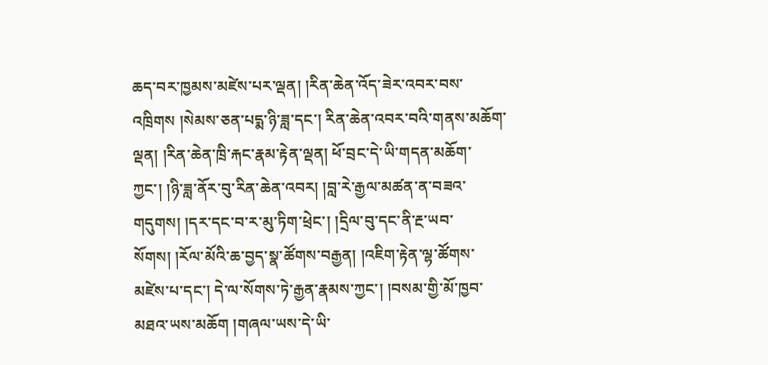ཆད་བར་ཁྱམས་མཛེས་པར་ལྡན། །རིན་ཆེན་འོད་ཟེར་འབར་བས་འཁྲིགས །སེམས་ཅན་པདྨ་ཉི་ཟླ་དང་། རིན་ཆེན་འབར་བའི་གནས་མཆོག་ལྡན། །རིན་ཆེན་ཁྲི་རྐང་རྣམ་རྟེན་ལྡན། ཕོ་བྲང་དེ་ཡི་གདན་མཆོག་ཀྱང་། །ཉི་ཟླ་ནོར་བུ་རིན་ཆེན་འབར། །བླ་རེ་རྒྱལ་མཚན་ན་བཟའ་གདུགས། །དར་དང་བ་ར་མུ་ཏིག་ཕྲེང་། །དྲིལ་བུ་དང་ནི་རྔ་ཡབ་སོགས། །རོལ་མོའི་ཆ་བྱད་སྣ་ཚོགས་བརྒྱན། །འཇིག་རྟེན་ལྷ་ཚོགས་མཛེས་པ་དང་། དེ་ལ་སོགས་ཏེ་རྒྱན་རྣམས་ཀྱང་། །བསམ་གྱི་མོ་ཁྱབ་མཐའ་ཡས་མཆོག །གཞལ་ཡས་དེ་ཡི་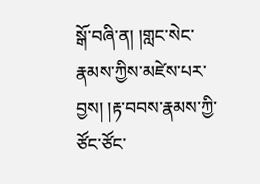སྒོ་བཞི་ན། །གླང་སེང་རྣམས་ཀྱིས་མཛེས་པར་བྱས། །རྟ་བབས་རྣམས་ཀྱི་ཙོང་ཙོང་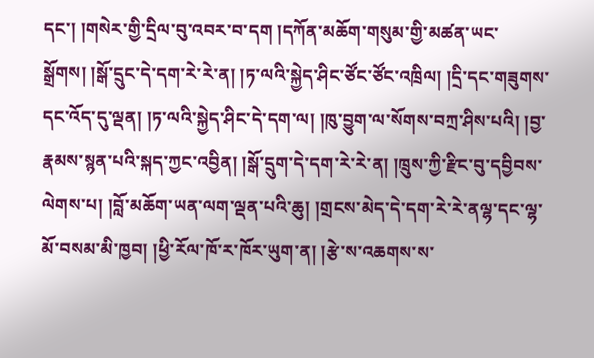དང་། །གསེར་གྱི་དྲིལ་བུ་འབར་བ་དག །དཀོན་མཆོག་གསུམ་གྱི་མཚན་ཡང་སྒྲོགས། །སྒོ་དྲུང་དེ་དག་རེ་རེ་ན། །ཏ་ལའི་སྐྱེད་ཤིང་ཙོང་ཙོང་འཁྲིལ། །དྲི་དང་གཟུགས་དང་འོད་དུ་ལྡན། །ཏ་ལའི་སྐྱེད་ཤིང་དེ་དག་ལ། །ཁུ་བྱུག་ལ་སོགས་བཀྲ་ཤིས་པའི། །བྱ་རྣམས་སྙན་པའི་སྐད་ཀྱང་འབྱིན། །སྒོ་དྲུག་དེ་དག་རེ་རེ་ན། །ཁྲུས་ཀྱི་རྫིང་བུ་དབྱིབས་ལེགས་པ། །བློ་མཆོག་ཡན་ལག་ལྡན་པའི་ཆུ། །གྲངས་མེད་དེ་དག་རེ་རེ་ནལྷ་དང་ལྷ་མོ་བསམ་མི་ཁྱབ། །ཕྱི་རོལ་ཁོ་ར་ཁོར་ཡུག་ན། །རྩེ་ས་འཆགས་ས་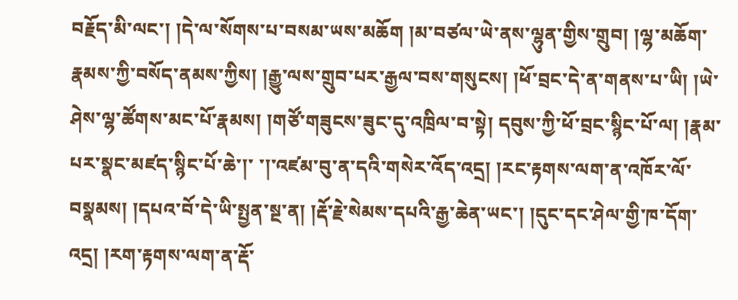བརྗོད་མི་ལང་། །དེ་ལ་སོགས་པ་བསམ་ཡས་མཆོག །མ་བཙལ་ཡེ་ནས་ལྷུན་གྱིས་གྲུབ། །ལྷ་མཆོག་རྣམས་ཀྱི་བསོད་ནམས་ཀྱིས། །རྒྱུ་ལས་གྲུབ་པར་རྒྱལ་བས་གསུངས། །ཕོ་བྲང་དེ་ན་གནས་པ་ཡི། །ཡེ་ཤེས་ལྷ་ཚོགས་མང་པོ་རྣམས། །གཙོ་གཟུངས་ཟུང་དུ་འཁྲིལ་བ་སྟེ། དབུས་ཀྱི་ཕོ་བྲང་སྙིང་པོ་ལ། །རྣམ་པར་སྣང་མཛད་སྙིང་པོ་ཆེ་།་ ་།་འཛམ་བུ་ན་དའི་གསེར་འོད་འདྲ། །རང་རྟགས་ལག་ན་འཁོར་ལོ་བསྣམས། །དཔའ་བོ་དེ་ཡི་སྤྱན་སྔ་ན། །རྡོ་རྗེ་སེམས་དཔའི་རྒྱ་ཆེན་ཡང་། །དུང་དང་ཤེལ་གྱི་ཁ་དོག་འདྲ། །རག་རྟགས་ལག་ན་རྡོ་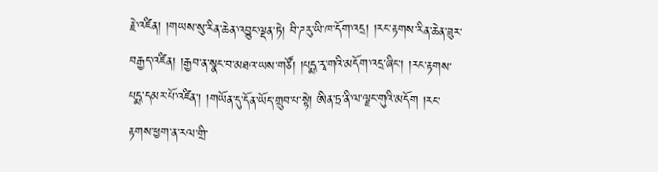རྗེ་འཛིན། །གཡས་སུ་རིན་ཆེན་འབྱུང་ལྡན་ཏེ། བི་ཌརུ་ཡི་ཁ་དོག་འདྲ། །རང་རྟགས་རིན་ཆེན་ཟུར་བརྒྱད་འཛིན། །རྒྱབ་ན་སྣང་བ་མཐའ་ཡས་གཙོ། །པདྨ་རྭ་གའི་མདོག་འདྲ་ཞིང་། །རང་རྟགས་པདྨ་དམར་པོ་འཛིན་། །གཡོན་དུ་དོན་ཡོད་གྲུབ་པ་སྟེ། ཨིན་ཏྲ་ནི་ལ་ལྗང་གུའི་མདོག །རང་རྟགས་ཕྱག་ན་རལ་གྲི་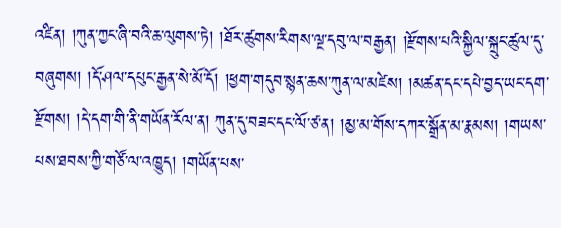འཛིན། །ཀུན་ཀྱང་ཞི་བའི་ཆ་ལུགས་ཏེ། །ཐོར་ཚུགས་རིགས་ལྔ་དབུ་ལ་བརྒྱན། །རྫོགས་པའི་སྐྱིལ་སྐྲུང་ཚུལ་དུ་བཞུགས། །དོ་ཤལ་དཔུང་རྒྱན་སེ་མོ་དོ། །ཕྱག་གདུབ་སྙན་ཆས་ཀུན་ལ་མཛེས། །མཚན་དང་དཔེ་བྱད་ཡང་དག་རྫོགས། །དེ་དག་གི་ནི་གཡོན་རོལ་ན། ཀུན་དུ་བཟང་དང་ལོ་ཙ་ན། །མྱ་མ་གོས་དཀར་སྒྲོན་མ་རྣམས། །གཡས་པས་ཐབས་ཀྱི་གཙོ་ལ་འཁྱུད། །གཡོན་པས་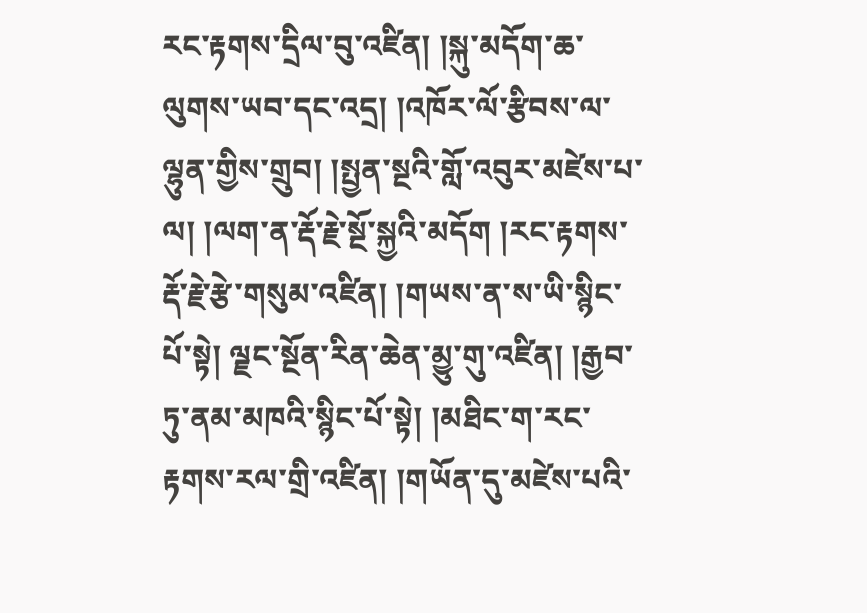རང་རྟགས་དྲིལ་བུ་འཛིན། །སྐུ་མདོག་ཆ་ལུགས་ཡབ་དང་འདྲ། །འཁོར་ལོ་རྩིབས་ལ་ལྷུན་གྱིས་གྲུབ། །སྤྱན་སྔའི་གློ་འབུར་མཛེས་པ་ལ། །ལག་ན་རྡོ་རྗེ་སྔོ་སྐྱའི་མདོག །རང་རྟགས་རྡོ་རྗེ་རྩེ་གསུམ་འཛིན། །གཡས་ན་ས་ཡི་སྙིང་པོ་སྟེ། ལྗང་སྔོན་རིན་ཆེན་མྱུ་གུ་འཛིན། །རྒྱབ་ཏུ་ནམ་མཁའི་སྙིང་པོ་སྟེ། །མཐིང་ག་རང་རྟགས་རལ་གྲི་འཛིན། །གཡོན་དུ་མཛེས་པའི་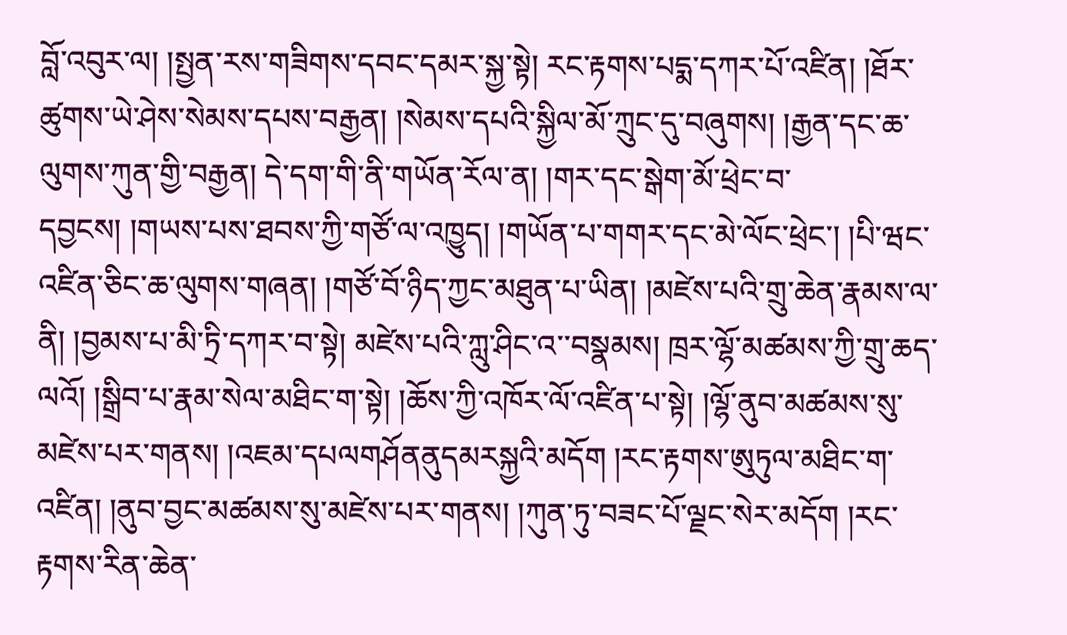བློ་འབུར་ལ། །སྤྱན་རས་གཟིགས་དབང་དམར་སྐྱ་སྟེ། རང་རྟགས་པདྨ་དཀར་པོ་འཛིན། །ཐོར་ཚུགས་ཡེ་ཤེས་སེམས་དཔས་བརྒྱན། །སེམས་དཔའི་སྐྱིལ་མོ་ཀྲུང་དུ་བཞུགས། །རྒྱན་དང་ཆ་ལུགས་ཀུན་གྱི་བརྒྱན། དེ་དག་གི་ནི་གཡོན་རོལ་ན། །གར་དང་སྒེག་མོ་ཕྲེང་བ་དབྱངས། །གཡས་པས་ཐབས་ཀྱི་གཙོ་ལ་འཁྱུད། །གཡོན་པ་གགར་དང་མེ་ལོང་ཕྲེང་། །པི་ཝང་འཛིན་ཅིང་ཆ་ལུགས་གཞན། །གཙོ་བོ་ཉིད་ཀྱང་མཐུན་པ་ཡིན། །མཛེས་པའི་གྲུ་ཆེན་རྣམས་ལ་ནི། །བྱམས་པ་མི་ཏྲི་དཀར་བ་སྟེ། མཛེས་པའི་ཀླུ་ཤིང་འ་་བསྣམས། ཁྲར་ལྷོ་མཚམས་ཀྱི་གྲུ་ཆད་ལའོ། །སྒྲིབ་པ་རྣམ་སེལ་མཐིང་ག་སྟེ། །ཆོས་ཀྱི་འཁོར་ལོ་འཛིན་པ་སྟེ། །ལྷོ་ནུབ་མཚམས་སུ་མཛེས་པར་གནས། །འཇམ་དཔལགཤོནནུདམརསྐྱའི་མདོག །རང་རྟགས་ཨུཏུལ་མཐིང་ག་འཛིན། །ནུབ་བྱང་མཚམས་སུ་མཛེས་པར་གནས། །ཀུན་ཏུ་བཟང་པོ་ལྗང་སེར་མདོག །རང་རྟགས་རིན་ཆེན་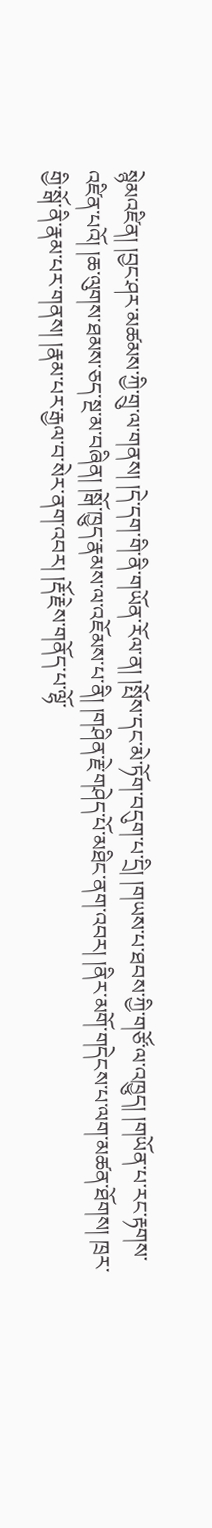སྙེམའཛིན། །བྱང་ཤར་མཚམས་ཀྱི་གྲུ་ལ་གནས། །དེ་དག་གི་ནི་གཡོན་རོལ་ན། །སྤོས་དང་མེ་ཏོག་བདུག་པ་དྲི། །གཡས་པ་ཐབས་ཀྱི་གཙོ་ལ་འཁྱུད། །གཡོན་པ་རང་རྟགས་འཛིན་པའོ། །ཆ་ལུགས་ཐམས་ཅད་སྔ་མ་བཞིན། །སྒོ་ཁྱུད་རྣམས་ལ་འཇོམས་པ་ནི། །གཤིན་རྗེ་གཤེད་པོ་མཐིང་ནག་འབར། །ནིར་མགོ་གདེངས་པ་ལག་མཚན་ཐོགས། ཁྲར་གྱི་སྒོ་ནི་རྣམ་པར་གནས། །རྣམ་པར་རྒྱལ་བ་སེར་ནག་འབར། །རྡོ་རྗེས་གནོད་པ་ལྷོ་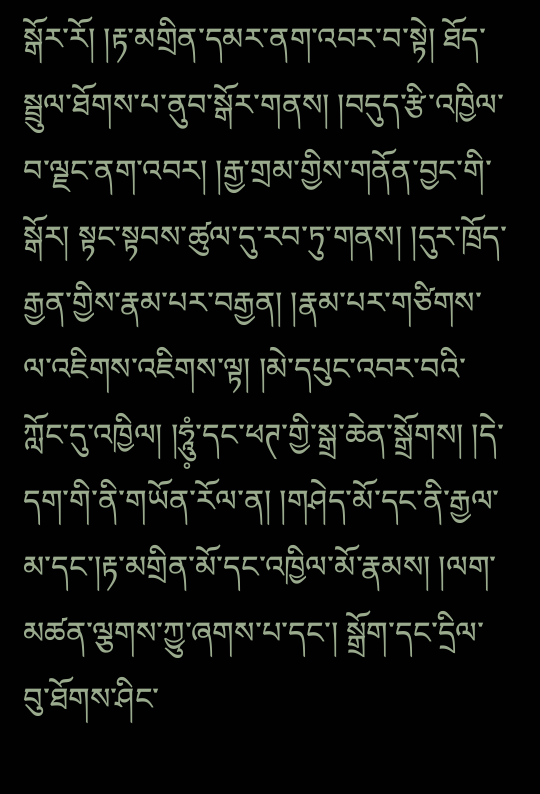སྒོར་རོ། །རྟ་མགྲིན་དམར་ནག་འབར་བ་སྟེ། ཐོད་སྦྲུལ་ཐོགས་པ་ནུབ་སྒོར་གནས། །བདུད་རྩི་འཁྱིལ་བ་ལྗང་ནག་འབར། །རྒྱ་གྲམ་གྱིས་གནོན་བྱང་གི་སྒོར། སྟང་སྟབས་ཚུལ་དུ་རབ་ཏུ་གནས། །དུར་ཁྲོད་རྒྱན་གྱིས་རྣམ་པར་བརྒྱན། །རྣམ་པར་གཙིགས་ལ་འཇིགས་འཇིགས་ལྟ། །མེ་དཔུང་འབར་བའི་ཀློང་དུ་འཁྱིལ། །ཧཱུཾ༷་དང་ཕཊ་གྱི་སྒྲ་ཆེན་སྒྲོགས། །དེ་དག་གི་ནི་གཡོན་རོལ་ན། །གཤེད་མོ་དང་ནི་རྒྱལ་མ་དང་།རྟ་མགྲིན་མོ་དང་འཁྱིལ་མོ་རྣམས། །ལག་མཚན་ལྕགས་ཀྱུ་ཞགས་པ་དང་། སྒྲོག་དང་དྲིལ་བུ་ཐོགས་ཤིང་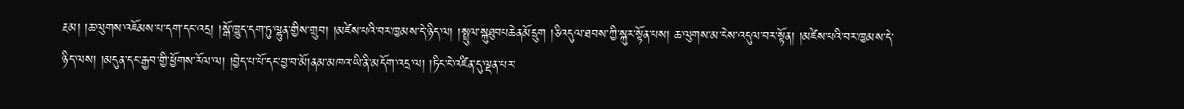རྔམ། །ཆ་ལུགས་འཇོམས་པ་དག་དང་འདྲ། །སྒོ་ཁྱུད་དག་ཏུ་ལྷུན་གྱིས་གྲུབ། །མཛེས་པའི་བར་ཁྱམས་དེ་ཉིད་ལ། །སྤྲུལ་སྐུཐུབཔཆེནམོདྲུག །ཅིའདུལ་ཐབས་ཀྱི་སྐུར་སྟོན་པས། ཆ་ལུགས་མ་ངེས་འདུལ་བར་སྟོན། །མཛེས་པའི་བར་ཁྱམས་དེ་ཉིད་ལས། །མདུན་དང་རྒྱབ་གྱི་ཕྱོགས་རོལ་ལ། །བྱེད་པ་པོ་དང་བྱ་བ་མོ།ནམ་མཁའ་ཡི་ནི་མདོག་འདྲ་ལ། །ཏིང་ངེ་འཛིན་དུ་ལྡན་པར་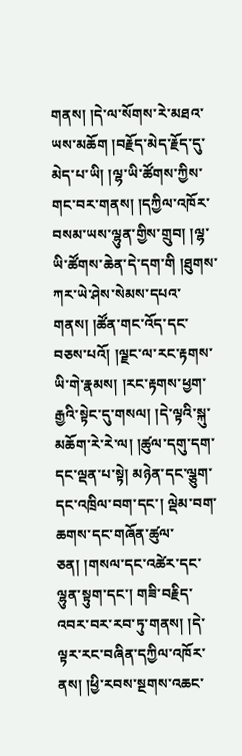གནས། །དེ་ལ་སོགས་རེ་མཐའ་ཡས་མཆོག །བརྗོད་མེད་རྗོད་དུ་མེད་པ་ཡི། །ལྷ་ཡི་ཚོགས་ཀྱིས་གང་བར་གནས། །དཀྱིལ་འཁོར་བསམ་ཡས་ལྷུན་གྱིས་གྲུབ། །ལྷ་ཡི་ཚོགས་ཆེན་དེ་དག་གི །ཐུགས་ཀར་ཡེ་ཤེས་སེམས་དཔའ་གནས། །ཚོན་གང་འོད་དང་བཅས་པའོ། །ལྗང་ལ་རང་རྟགས་ཡི་གེ་རྣམས། །རང་རྟགས་ཕྱག་རྒྱའི་སྟེང་དུ་གསལ། །དེ་ལྟའི་སྐུ་མཆོག་རེ་རེ་ལ། །ཚུལ་དགུ་དག་དང་ལྡན་པ་སྟེ། མཉེན་དང་ལྕུག་དང་འཁྲིལ་བག་དང་། ལྡེམ་བག་ཆགས་དང་གཞོན་ཚུལ་ཅན། །གསལ་དང་འཚེར་དང་ལྷུན་སྟུག་དང་། གཟི་བརྗིད་འབར་བར་རབ་ཏུ་གནས། །དེ་ལྟར་རང་བཞིན་དཀྱིལ་འཁོར་ནས། །ཕྱི་རབས་སྔགས་འཆང་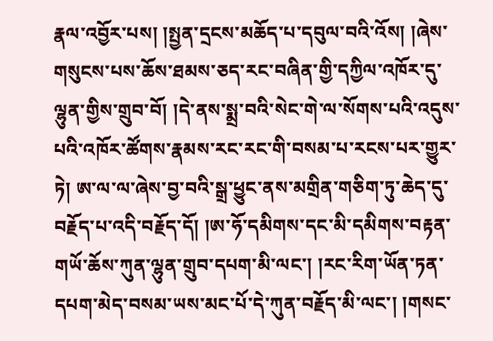རྣལ་འབྱོར་པས། །སྤྱན་དྲངས་མཆོད་པ་དབུལ་བའི་འོས། །ཞེས་གསུངས་པས་ཆོས་ཐམས་ཅད་རང་བཞིན་གྱི་དཀྱིལ་འཁོར་དུ་ལྷུན་གྱིས་གྲུབ་བོ། །དེ་ནས་སྨྲ་བའི་སེང་གེ་ལ་སོགས་པའི་འདུས་པའི་འཁོར་ཚོགས་རྣམས་རང་རང་གི་བསམ་པ་རངས་པར་གྱུར་ཏེ། ཨ་ལ་ལ་ཞེས་བྱ་བའི་སྒྲ་ཕྱུང་ནས་མགྲིན་གཅིག་ཏུ་ཆེད་དུ་བརྗོད་པ་འདི་བརྗོད་དོ། །ཨ་ཧོ་དམིགས་དང་མི་དམིགས་བརྟན་གཡོ་ཆོས་ཀུན་ལྷུན་གྲུབ་དཔག་མི་ལང་། །རང་རིག་ཡོན་ཏན་དཔག་མེད་བསམ་ཡས་མང་པོ་དེ་ཀུན་བརྗོད་མི་ལང་། །གསང་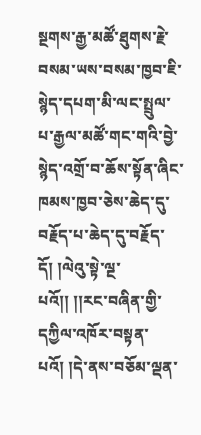སྔགས་རྒྱ་མཚོ་ཐུགས་རྗེ་བསམ་ཡས་བསམ་ཁྱབ་ཇི་སྙེད་དཔག་མི་ལང་སྤྲུལ་པ་རྒྱལ་མཚོ་གང་གའི་བྱེ་སྙེད་འགྲོ་བ་ཆོས་སྟོན་ཞིང་ཁམས་ཁྱབ་ཅེས་ཆེད་དུ་བརྗོད་པ་ཆེད་དུ་བརྗོད་དོ། །ལེའུ་སྟེ་ལྔ་པའོ།། །།རང་བཞིན་གྱི་དཀྱིལ་འཁོར་བསྟན་པའོ། །དེ་ནས་བཅོམ་ལྡན་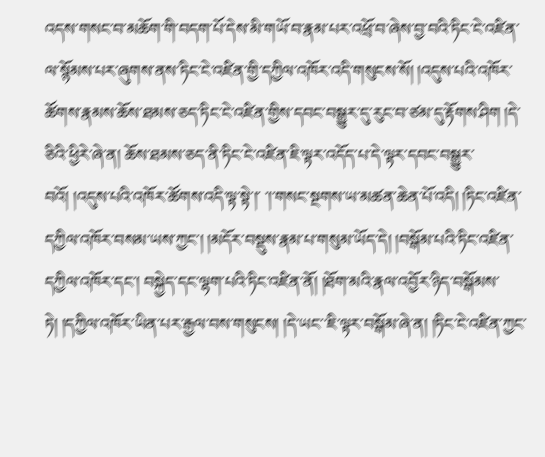འདས་གསང་བ་མཆོག་གི་བདག་པོ་དེས་མི་གཡོ་བ་རྣམ་པར་འཕྲོ་བ་ཞེས་བྱ་བའི་ཏིང་ངེ་འཛིན་ལ་སྙོམས་པར་ཞུགས་ནས་ཏིང་ངེ་འཛིན་གྱི་དཀྱིལ་འཁོར་འདི་གསུངས་སོ། །འདུས་པའི་འཁོར་ཚོགས་རྣམས་ཆོས་ཐམས་ཅད་ཏིང་ངེ་འཛིན་གྱིས་དབང་བསྒྱུར་དུ་རུང་བ་ཙམ་དུ་རྟོགས་ཤིག །དེ་ཅིའི་ཕྱིརེ་ཞེ་ན། ཆོས་ཐམས་ཅད་ནི་ཏིང་ངེ་འཛིན་ཇི་ལྟར་འདོད་པ་དེ་ལྟར་དབང་བསྒྱུར་བའོ། །འདུས་པའི་འཁོར་ཚོགས་འདི་ལྟ་སྟེ་།་ ་།་གསང་སྔགས་ཡ་མཚན་ཆེན་པོ་འདི། །ཏིང་འཛིན་དཀྱིལ་འཁོར་བསམ་ཡས་ཀྱང་། །མདོར་བསྡུས་རྣམ་པ་གསུམ་ཡོད་དེ། །བསྒོམ་པའི་ཏིང་འཛིན་དཀྱིལ་འཁོར་དང་། བསྐྱེད་དང་ལྷག་པའི་ཏིང་འཛིན་ནོ། །ཐོག་མའི་རྣལ་འབྱོར་ཉིད་བསྒོམས་ཏེ། །དཀྱིལ་འཁོར་ཡིན་པར་རྒྱལ་བས་གསུངས། །དེ་ཡང་་ཇི་ལྟར་བསྒོམ་ཞེ་ན། །ཏིང་ངེ་འཛིན་ཀྱང་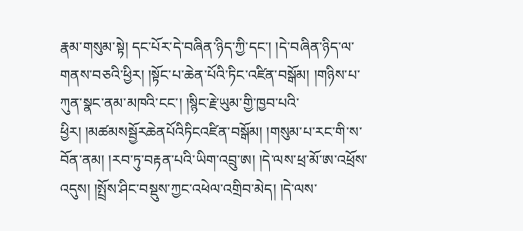རྣམ་གསུམ་སྟེ། དང་པོར་དེ་བཞིན་ཉིད་ཀྱི་དང་། །དེ་བཞིན་ཉིད་ལ་གནས་བཅའི་ཕྱིར། །སྟོང་པ་ཆེན་པོའི་ཏིང་འཛིན་བསྒོམ། །གཉིས་པ་ཀུན་སྣང་ནམ་མཁའི་ངང་། །སྙིང་རྗེ་ཡུམ་གྱི་ཁྱབ་པའི་ཕྱིར། །མཚམསསྦྱོརཆེནཔོའིཏིངའཛིན་བསྒོམ། །གསུམ་པ་རང་གི་ས་བོན་ནམ། །རབ་ཏུ་བརྟན་པའི་ཡིག་འབྲུ་ཨ། །དེ་ལས་ཕྲ་མོ་ཨ་འཕྲོས་འདུས། །སྤྲོས་ཤིང་བསྡུས་ཀྱང་འཕེལ་འགྲིབ་མེད། །དེ་ལས་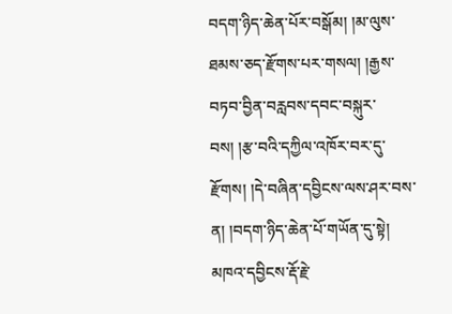བདག་ཉིད་ཆེན་པོར་བསྒོམ། །མ་ལུས་ཐམས་ཅད་རྫོགས་པར་གསལ། །རྒྱས་བཏབ་བྱིན་བརླབས་དབང་བསྐུར་བས། །རྩ་བའི་དཀྱིལ་འཁོར་བར་དུ་རྫོགས། །དེ་བཞིན་དབྱིངས་ལས་ཤར་བས་ན། །བདག་ཉིད་ཆེན་པོ་གཡོན་དུ་སྟེ། མཁའ་དབྱིངས་རྡོ་རྗེ་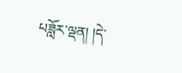པཟློར་ལྡན། །དེ་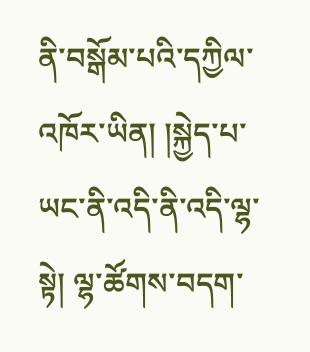ནི་བསྒོམ་པའི་དཀྱིལ་འཁོར་ཡིན། །སྐྱེད་པ་ཡང་ནི་འདི་ནི་འདི་ལྷ་སྟེ། ལྷ་ཚོགས་བདག་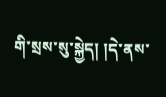གི་སྲས་སུ་སྐྱེད། །དེ་ནས་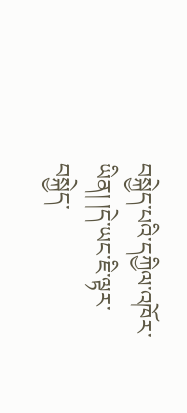བསྐྱེད་པའི་དཀྱིལ་འཁོར་ཡིན། །དེ་ཡང་ཇི་ལྟར་བསྐྱེད་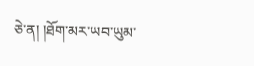ཅེ་ན། །ཐོག་མར་ཡབ་ཡུམ་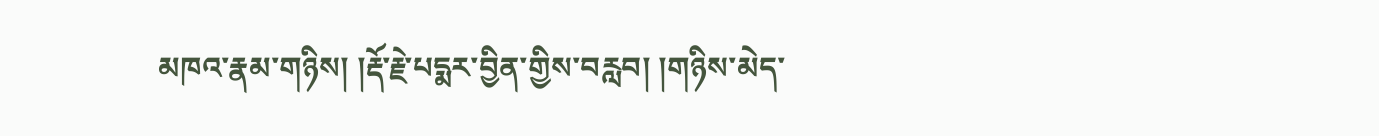མཁའ་རྣམ་གཉིས། །རྡོ་རྗེ་པདྨར་བྱིན་གྱིས་བརླབ། །གཉིས་མེད་